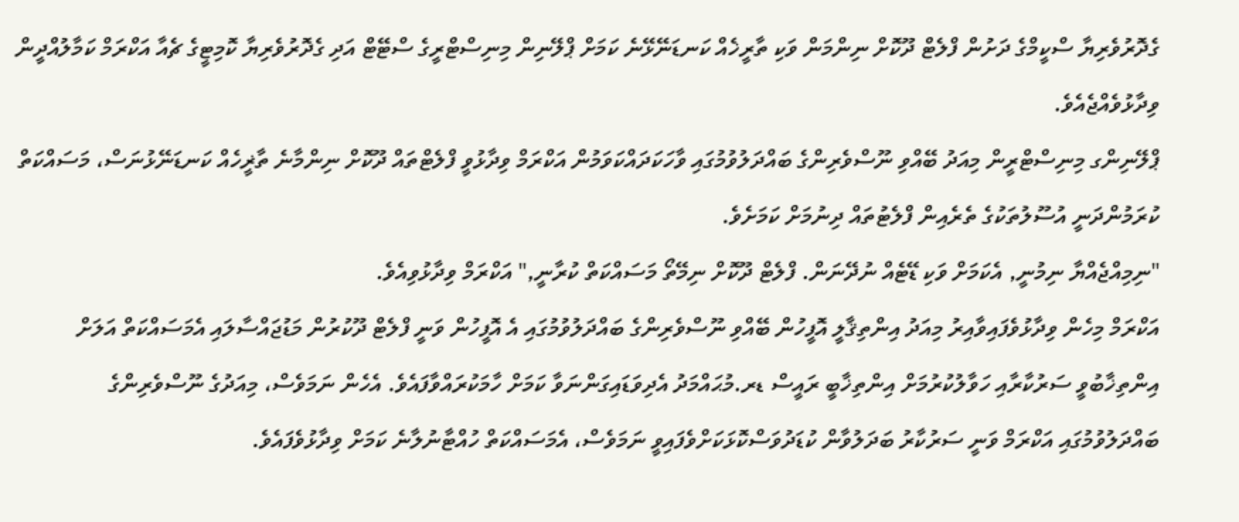ގެދޮރުވެރިޔާ ސްކީމްގެ ދަށުން ފްލެޓް ދޫކޮށް ނިންމަން ވަކި ތާރީޚެއް ކަނޑަނޭޅޭނެ ކަމަށް ޕްލޭނިން މިނިސްޓްރީގެ ސްޓޭޓް އަދި ގެދޮރުވެރިޔާ ކޮމިޓީގެ ޗެއާ އަކްރަމް ކަމާލުއްދީން ވިދާޅުވެއްޖެއެވެ.
ޕްލޭނިންގ މިނިސްޓްރީން މިއަދު ބޭއްވި ނޫސްވެރިންގެ ބައްދަލުވުމުގައި ވާހަކަދައްކަވަމުން އަކްރަމް ވިދާޅުވީ ފްލެޓްތައް ދޫކޮށް ނިންމާނެ ތާޜީހެއް ކަނޑަނޭޅުނަސް، މަސައްކަތް ކުރަމުންދަނީ އުސޫލުތަކުގެ ތެރެއިން ފްލެޓުތައް ދިނުމަށް ކަމަށެވެ.
"ނިމިއްޖެއްޔާ ނިމުނީ, އެކަމަށް ވަކި ޑޭޓެއް ނުދޭނަން. ފްލެޓް ދޫކޮށް ނިމޭތޯ މަސައްކަތް ކުރާނީ," އަކްރަމް ވިދާޅުވިއެވެ.
އަކްރަމް މިހެން ވިދާޅުވެފައިވާއިރު މިއަދު އިންތިޤާލީ އޮފީހުން ބޭއްވި ނޫސްވެރިންގެ ބައްދަލުވުމުގައި އެ އޮފީހުން ވަނީ ފްލެޓް ދޫކުރުން މަޑުޖައްސާލައި އެމަސައްކަތް އަލަށް އިންތިޚާބުވީ ސަރުކާރާއި ހަވާލުކުރުމަށް އިންތިޚާބީ ރައީސް ޑރ.މުޙައްމަދު އެދިވަޑައިގަންނަވާ ކަމަށް ހާމަކުރައްވާފައެވެ. އެހެން ނަމަވެސް، މިއަދުގެ ނޫސްވެރިންގެ ބައްދަލުވުމުގައި އަކްރަމް ވަނީ ސަރުކާރު ބަދަލުވާން ކުޑަދުވަސްކޮޅަކަށްވެފައިވީ ނަމަވެސް، އެމަސައްކަތް ހުއްޓާނުލާނެ ކަމަށް ވިދާޅުވެފައެވެ.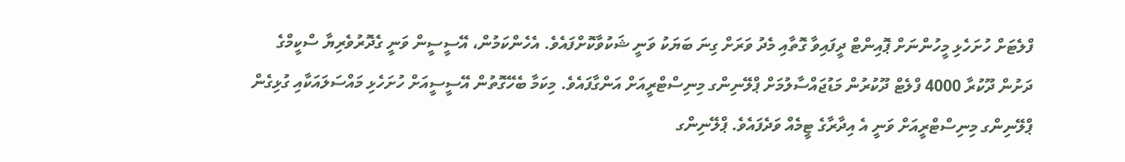ފްލެޓަށް ހުށަހެޅި މީހުންނަށް ޕޮއިންޓް ދީފައިވާ ގޮތާއި މެދު ވަރަށް ގިނަ ބަޔަކު ވަނީ ޝަކުވާކޮށްފައެވެ. އެހެންކަމުން، އޭސީސީން ވަނީ ގެދޮރުވެރިޔާ ސްކީމްގެ ދަށުން ދޫކުރާ 4000 ފްލެޓް ދޫކުރުން މަޑުޖައްސާލުމަށް ޕްލޭނިންގ މިނިސްޓްރީއަށް އަންގާފައެވެ. މިކަމާ ބެހޭގޮތުން އޭސީސީއަށް ހުށަހެޅި މައްސަލައަކާއި ގުޅިގެން ޕްލޭނިންގ މިނިސްޓްރީއަށް ވަނީ އެ އިދާރާގެ ޓީމެއް ވަދެފައެވެ. ޕްލޭނިންގ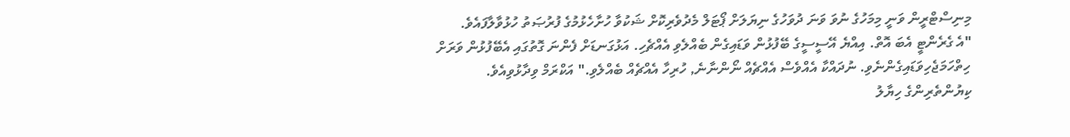މިނިސްޓްރީން ވަނީ މިމަހުގެ ނުވަ ވަނަ ދުވަހުގެ ނިޔަލަށް ޕޯޓަލް މެދުވެރިކޮށް ޝަކުވާ ހުށާހެޅުމުގެ ފުރުޞަތު ހުޅުވާލާފައެވެ.
"އެ ގެރެންޓީ އެބަ އޮތް. އިއްޔެ އޭސީސީގެ ބޭފުޅުން ވަޑައިގެން ބެއްލެވި އެއްޗެހި. އަޅުގަނޑަށް ފެންނަ ގޮތުގައި އެބޭފުޅުން ވަރަށް ހިތްހަމަޖެހިވަޑައިގެންނެވި. ނުދައްކާ އެއްވެސް އެއްޗެއް ނޯންނާނެ, ހުރިހާ އެއްޗެއް ބެއްލެވި." އަކްރަމް ވިދާޅުވިއެވެ.
ކިޔުންތެރިންގެ ހިޔާލު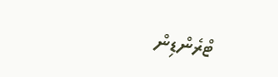ޓްރެންޑިން